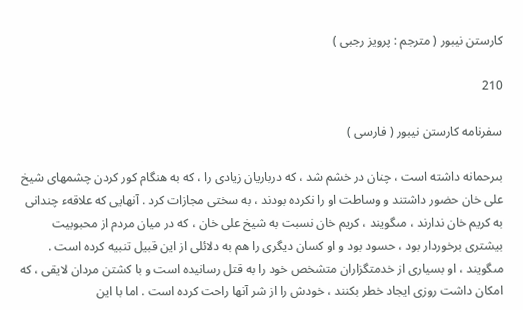كارستن نيبور ( مترجم : پرويز رجبى )

210

سفرنامه كارستن نيبور ( فارسى )

بىرحمانه داشته است ، چنان در خشم شد ، كه درباريان زيادى را ، كه به هنگام كور كردن چشمهاى شيخ على خان حضور داشتند و وساطت او را نكرده بودند ، به سختى مجازات كرد . آنهايى كه علاقهء چندانى به كريم خان ندارند ، مىگويند ، كريم خان نسبت به شيخ على خان ، كه در ميان مردم از محبوبيت بيشترى برخوردار بود ، حسود بود و او كسان ديگرى را هم به دلائلى از اين قبيل تنبيه كرده است . مىگويند ، او بسيارى از خدمتگزاران متشخص خود را به قتل رسانيده است و با كشتن مردان لايقى ، كه امكان داشت روزى ايجاد خطر بكنند ، خودش را از شر آنها راحت كرده است . اما با اين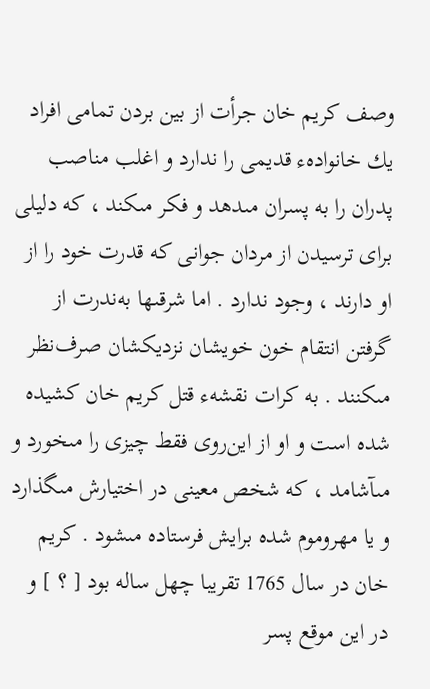وصف كريم خان جرأت از بين بردن تمامى افراد يك خانوادهء قديمى را ندارد و اغلب مناصب پدران را به پسران مىدهد و فكر مىكند ، كه دليلى براى ترسيدن از مردان جوانى كه قدرت خود را از او دارند ، وجود ندارد . اما شرقىها به‌ندرت از گرفتن انتقام خون خويشان نزديكشان صرف‌نظر مىكنند . به كرات نقشهء قتل كريم خان كشيده شده است و او از اين‌روى فقط چيزى را مىخورد و مىآشامد ، كه شخص معينى در اختيارش مىگذارد و يا مهروموم شده برايش فرستاده مىشود . كريم خان در سال 1765 تقريبا چهل ساله بود [ ؟ ] و در اين موقع پسر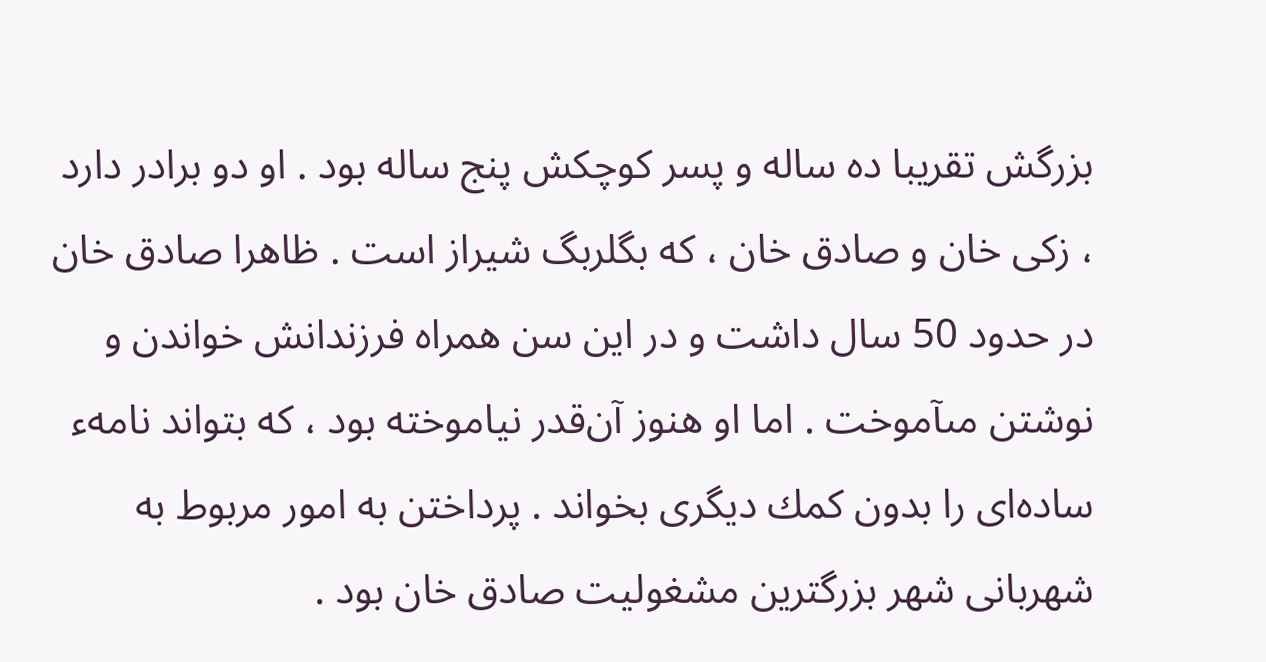بزرگش تقريبا ده ساله و پسر كوچكش پنج ساله بود . او دو برادر دارد ، زكى خان و صادق خان ، كه بگلربگ شيراز است . ظاهرا صادق خان در حدود 50 سال داشت و در اين سن همراه فرزندانش خواندن و نوشتن مىآموخت . اما او هنوز آن‌قدر نياموخته بود ، كه بتواند نامهء ساده‌اى را بدون كمك ديگرى بخواند . پرداختن به امور مربوط به شهربانى شهر بزرگترين مشغوليت صادق خان بود .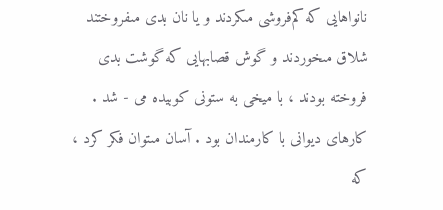نانواهايى كه كم‌فروشى مىكردند و يا نان بدى مىفروختند شلاق مىخوردند و گوش قصابهايى كه گوشت بدى فروخته بودند ، با ميخى به ستونى كوبيده مى - شد . كارهاى ديوانى با كارمندان بود . آسان مىتوان فكر كرد ، كه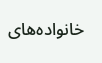خانواده‌هاى